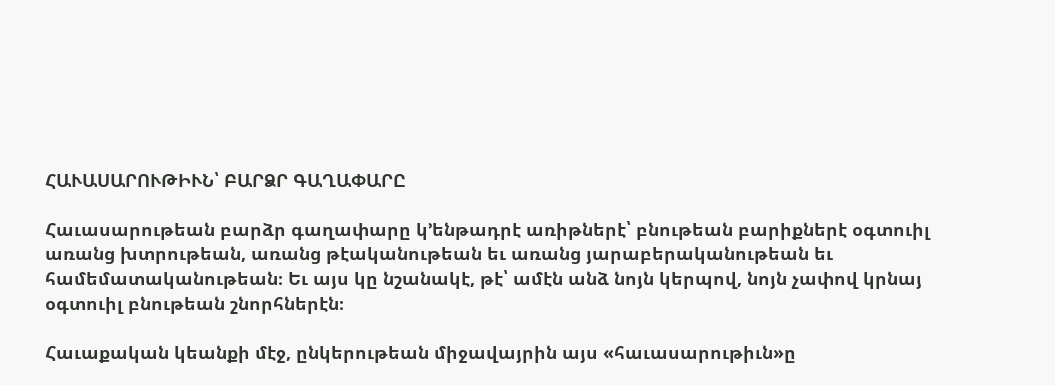ՀԱՒԱՍԱՐՈՒԹԻՒՆ՝ ԲԱՐՁՐ ԳԱՂԱՓԱՐԸ

Հաւասարութեան բարձր գաղափարը կ՚ենթադրէ առիթներէ՝ բնութեան բարիքներէ օգտուիլ առանց խտրութեան, առանց թէականութեան եւ առանց յարաբերականութեան եւ համեմատականութեան։ Եւ այս կը նշանակէ, թէ՝ ամէն անձ նոյն կերպով, նոյն չափով կրնայ օգտուիլ բնութեան շնորհներէն։

Հաւաքական կեանքի մէջ, ընկերութեան միջավայրին այս «հաւասարութիւն»ը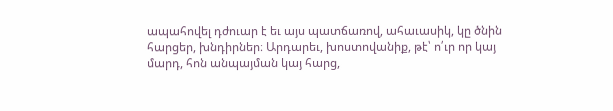ապահովել դժուար է եւ այս պատճառով, ահաւասիկ, կը ծնին հարցեր, խնդիրներ։ Արդարեւ, խոստովանիք, թէ՝ ո՛ւր որ կայ մարդ, հոն անպայման կայ հարց,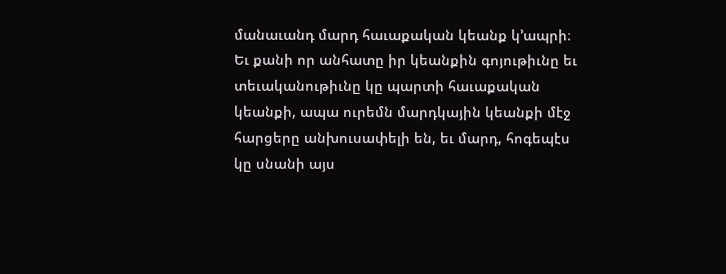մանաւանդ մարդ հաւաքական կեանք կ՚ապրի։ Եւ քանի որ անհատը իր կեանքին գոյութիւնը եւ տեւականութիւնը կը պարտի հաւաքական կեանքի, ապա ուրեմն մարդկային կեանքի մէջ հարցերը անխուսափելի են, եւ մարդ, հոգեպէս կը սնանի այս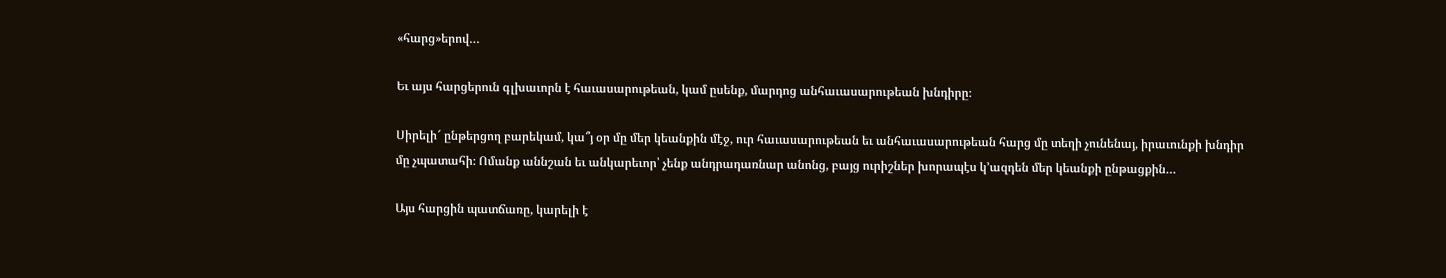«հարց»երով…

Եւ այս հարցերուն գլխաւորն է հաւասարութեան, կամ ըսենք, մարդոց անհաւասարութեան խնդիրը։

Սիրելի՜ ընթերցող բարեկամ, կա՞յ օր մը մեր կեանքին մէջ, ուր հաւասարութեան եւ անհաւասարութեան հարց մը տեղի չունենայ, իրաւունքի խնդիր մը չպատահի։ Ոմանք աննշան եւ անկարեւոր՝ չենք անդրադառնար անոնց, բայց ուրիշներ խորապէս կ՚ազդեն մեր կեանքի ընթացքին…

Այս հարցին պատճառը, կարելի է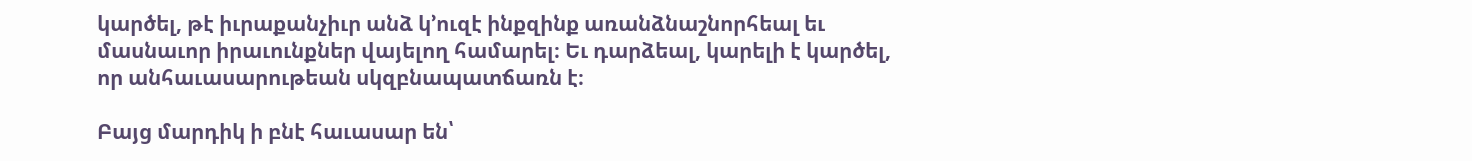կարծել, թէ իւրաքանչիւր անձ կ՚ուզէ ինքզինք առանձնաշնորհեալ եւ մասնաւոր իրաւունքներ վայելող համարել։ Եւ դարձեալ, կարելի է կարծել, որ անհաւասարութեան սկզբնապատճառն է։

Բայց մարդիկ ի բնէ հաւասար են՝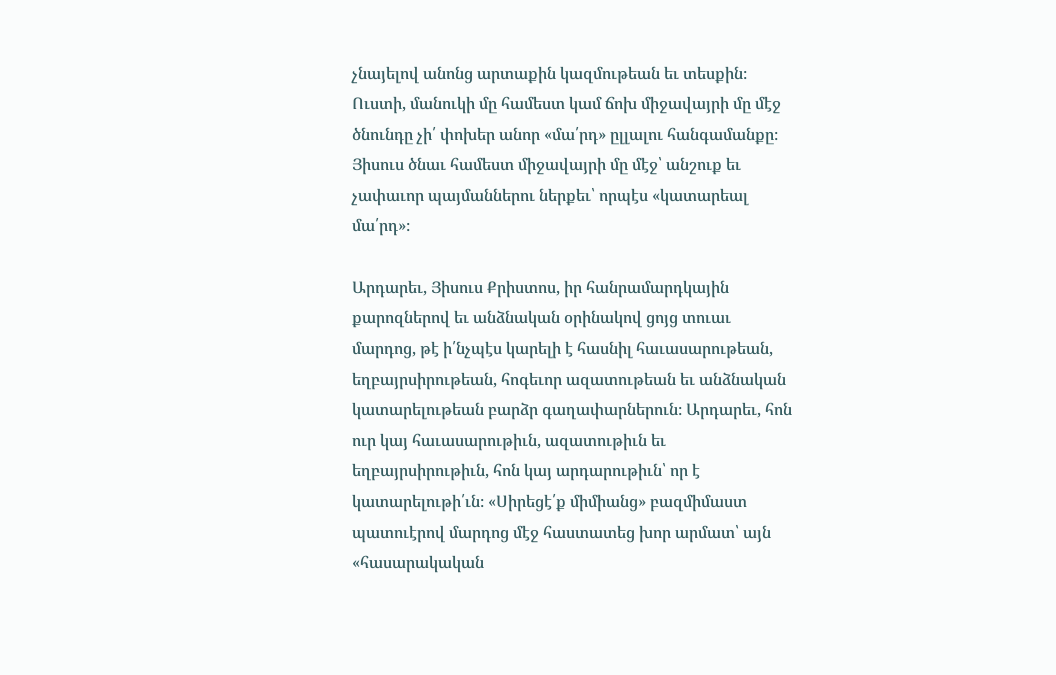չնայելով անոնց արտաքին կազմութեան եւ տեսքին։ Ուստի, մանուկի մը համեստ կամ ճոխ միջավայրի մը մէջ ծնունդը չի՛ փոխեր անոր «մա՛րդ» ըլլալու հանգամանքը։ Յիսուս ծնաւ համեստ միջավայրի մը մէջ՝ անշուք եւ չափաւոր պայմաններու ներքեւ՝ որպէս «կատարեալ մա՛րդ»։

Արդարեւ, Յիսուս Քրիստոս, իր հանրամարդկային քարոզներով եւ անձնական օրինակով ցոյց տուաւ մարդոց, թէ ի՛նչպէս կարելի է հասնիլ հաւասարութեան, եղբայրսիրութեան, հոգեւոր ազատութեան եւ անձնական կատարելութեան բարձր գաղափարներուն։ Արդարեւ, հոն ուր կայ հաւասարութիւն, ազատութիւն եւ եղբայրսիրութիւն, հոն կայ արդարութիւն՝ որ է կատարելութի՛ւն։ «Սիրեցէ՛ք միմիանց» բազմիմաստ պատուէրով մարդոց մէջ հաստատեց խոր արմատ՝ այն «հասարակական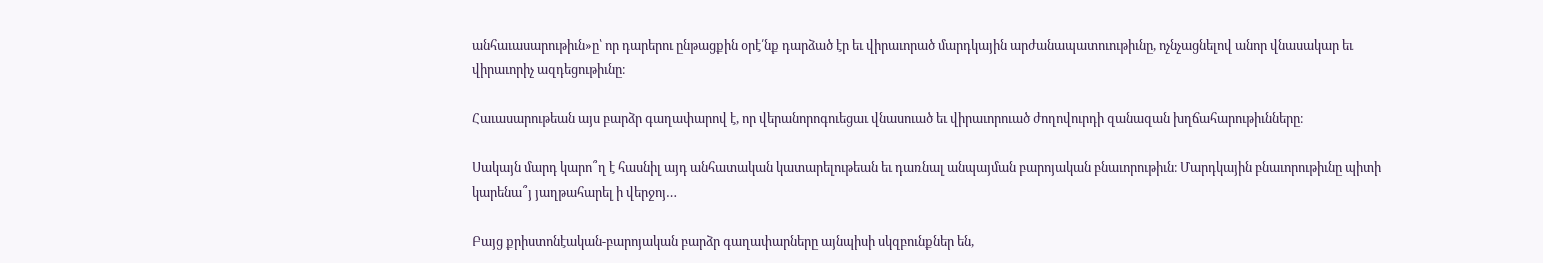անհաւասարութիւն»ը՝ որ դարերու ընթացքին օրէ՛նք դարձած էր եւ վիրաւորած մարդկային արժանապատուութիւնը, ոչնչացնելով անոր վնասակար եւ վիրաւորիչ ազդեցութիւնը։

Հաւասարութեան այս բարձր գաղափարով է, որ վերանորոգուեցաւ վնասուած եւ վիրաւորուած ժողովուրդի զանազան խղճահարութիւնները։

Սակայն մարդ կարո՞ղ է հասնիլ այդ անհատական կատարելութեան եւ դառնալ անպայման բարոյական բնաւորութիւն։ Մարդկային բնաւորութիւնը պիտի կարենա՞յ յաղթահարել ի վերջոյ…

Բայց քրիստոնէական-բարոյական բարձր գաղափարները այնպիսի սկզբունքներ են,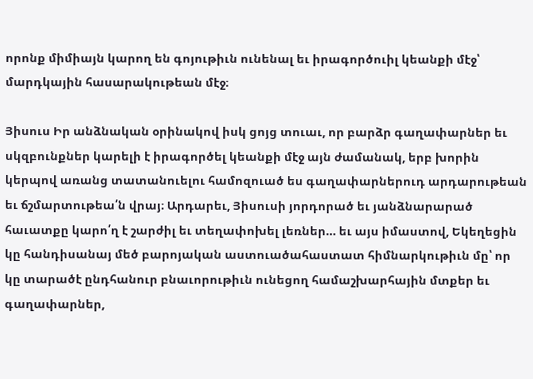որոնք միմիայն կարող են գոյութիւն ունենալ եւ իրագործուիլ կեանքի մէջ՝ մարդկային հասարակութեան մէջ։

Յիսուս Իր անձնական օրինակով իսկ ցոյց տուաւ, որ բարձր գաղափարներ եւ սկզբունքներ կարելի է իրագործել կեանքի մէջ այն ժամանակ, երբ խորին կերպով առանց տատանուելու համոզուած ես գաղափարներուդ արդարութեան եւ ճշմարտութեա՛ն վրայ։ Արդարեւ, Յիսուսի յորդորած եւ յանձնարարած հաւատքը կարո՛ղ է շարժիլ եւ տեղափոխել լեռներ… եւ այս իմաստով, Եկեղեցին կը հանդիսանայ մեծ բարոյական աստուածահաստատ հիմնարկութիւն մը՝ որ կը տարածէ ընդհանուր բնաւորութիւն ունեցող համաշխարհային մտքեր եւ գաղափարներ,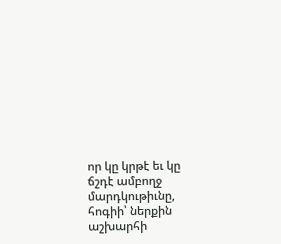որ կը կրթէ եւ կը ճշդէ ամբողջ մարդկութիւնը, հոգիի՝ ներքին աշխարհի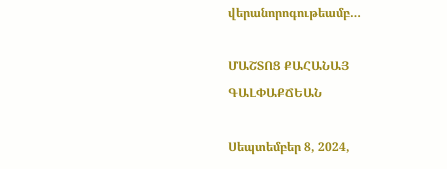վերանորոգութեամբ…

ՄԱՇՏՈՑ ՔԱՀԱՆԱՅ ԳԱԼՓԱՔՃԵԱՆ

Սեպտեմբեր 8, 2024,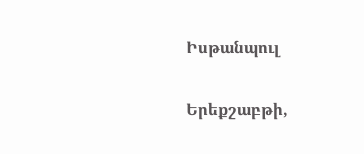Իսթանպուլ

Երեքշաբթի,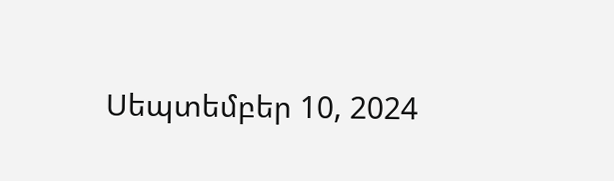Սեպտեմբեր 10, 2024